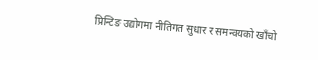प्रिन्टिङ उद्योगमा नीतिगत सुधार र समन्वयको खाँचो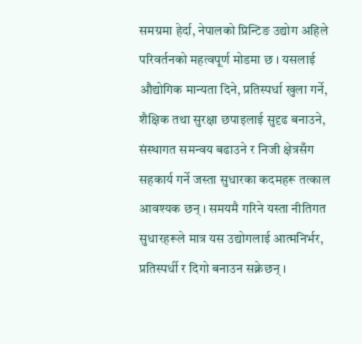समग्रमा हेर्दा, नेपालको प्रिन्टिङ उद्योग अहिले परिवर्तनको महत्वपूर्ण मोडमा छ । यसलाई औद्योगिक मान्यता दिने, प्रतिस्पर्धा खुला गर्ने, शैक्षिक तथा सुरक्षा छपाइलाई सुदृढ बनाउने, संस्थागत समन्वय बढाउने र निजी क्षेत्रसँग सहकार्य गर्ने जस्ता सुधारका कदमहरू तत्काल आवश्यक छन् । समयमै गरिने यस्ता नीतिगत सुधारहरूले मात्र यस उद्योगलाई आत्मनिर्भर, प्रतिस्पर्धी र दिगो बनाउन सक्नेछन् ।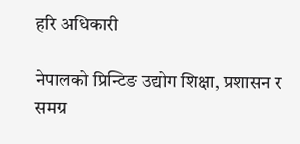हरि अधिकारी

नेपालको प्रिन्टिङ उद्योग शिक्षा, प्रशासन र समग्र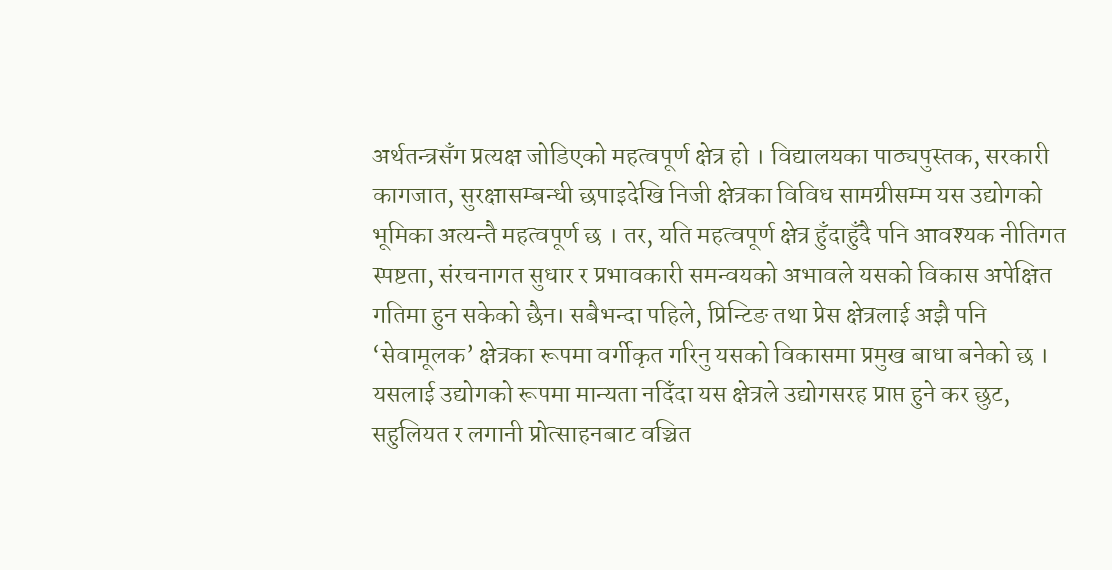अर्थतन्त्रसँग प्रत्यक्ष जोडिएको महत्वपूर्ण क्षेत्र हो । विद्यालयका पाठ्यपुस्तक, सरकारी कागजात, सुरक्षासम्बन्धी छपाइदेखि निजी क्षेत्रका विविध सामग्रीसम्म यस उद्योगको भूमिका अत्यन्तै महत्वपूर्ण छ । तर, यति महत्वपूर्ण क्षेत्र हुँदाहुँदै पनि आवश्यक नीतिगत स्पष्टता, संरचनागत सुधार र प्रभावकारी समन्वयको अभावले यसको विकास अपेक्षित गतिमा हुन सकेको छैन। सबैभन्दा पहिले, प्रिन्टिङ तथा प्रेस क्षेत्रलाई अझै पनि ‘सेवामूलक’ क्षेत्रका रूपमा वर्गीकृत गरिनु यसको विकासमा प्रमुख बाधा बनेको छ । यसलाई उद्योगको रूपमा मान्यता नदिँदा यस क्षेत्रले उद्योगसरह प्राप्त हुने कर छुट, सहुलियत र लगानी प्रोत्साहनबाट वञ्चित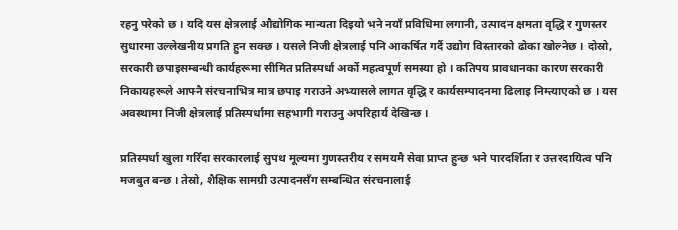रहनु परेको छ । यदि यस क्षेत्रलाई औद्योगिक मान्यता दिइयो भने नयाँ प्रविधिमा लगानी, उत्पादन क्षमता वृद्धि र गुणस्तर सुधारमा उल्लेखनीय प्रगति हुन सक्छ । यसले निजी क्षेत्रलाई पनि आकर्षित गर्दै उद्योग विस्तारको ढोका खोल्नेछ । दोस्रो, सरकारी छपाइसम्बन्धी कार्यहरूमा सीमित प्रतिस्पर्धा अर्को महत्वपूर्ण समस्या हो । कतिपय प्रावधानका कारण सरकारी निकायहरूले आफ्नै संरचनाभित्र मात्र छपाइ गराउने अभ्यासले लागत वृद्धि र कार्यसम्पादनमा ढिलाइ निम्त्याएको छ । यस अवस्थामा निजी क्षेत्रलाई प्रतिस्पर्धामा सहभागी गराउनु अपरिहार्य देखिन्छ ।

प्रतिस्पर्धा खुला गरिँदा सरकारलाई सुपथ मूल्यमा गुणस्तरीय र समयमै सेवा प्राप्त हुन्छ भने पारदर्शिता र उत्तरदायित्व पनि मजबुत बन्छ । तेस्रो, शैक्षिक सामग्री उत्पादनसँग सम्बन्धित संरचनालाई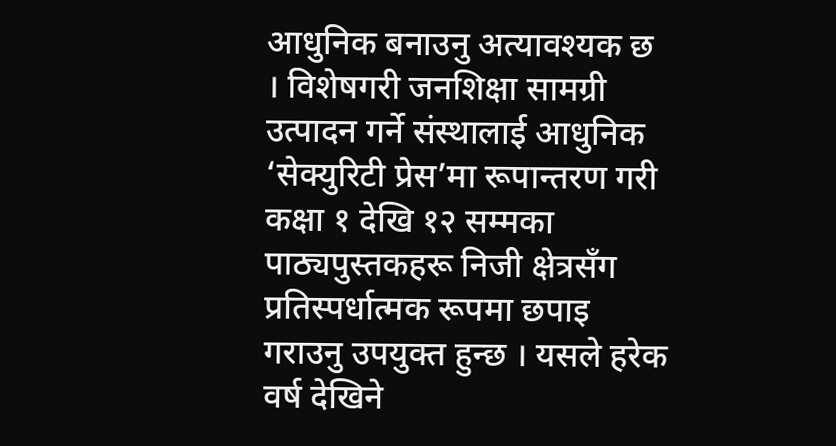आधुनिक बनाउनु अत्यावश्यक छ । विशेषगरी जनशिक्षा सामग्री उत्पादन गर्ने संस्थालाई आधुनिक ‘सेक्युरिटी प्रेस’मा रूपान्तरण गरी कक्षा १ देखि १२ सम्मका पाठ्यपुस्तकहरू निजी क्षेत्रसँग प्रतिस्पर्धात्मक रूपमा छपाइ गराउनु उपयुक्त हुन्छ । यसले हरेक वर्ष देखिने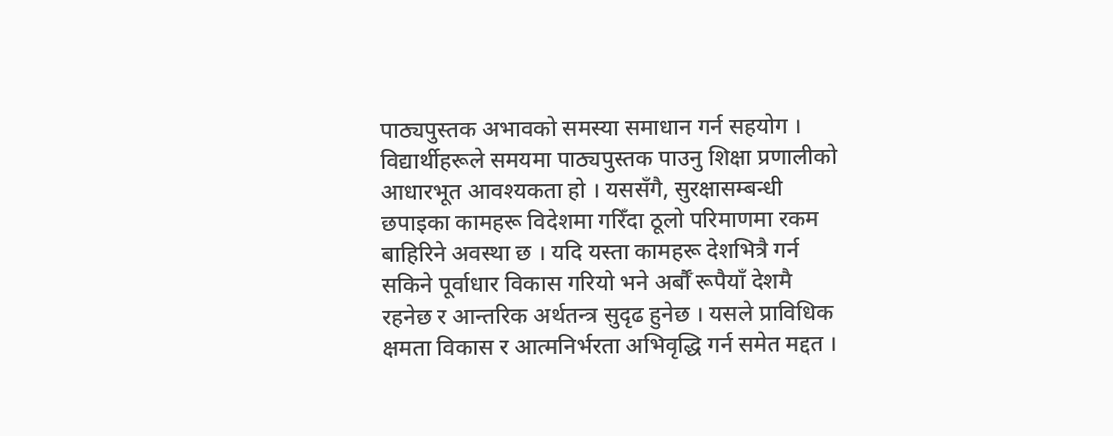पाठ्यपुस्तक अभावको समस्या समाधान गर्न सहयोग । विद्यार्थीहरूले समयमा पाठ्यपुस्तक पाउनु शिक्षा प्रणालीको आधारभूत आवश्यकता हो । यससँगै, सुरक्षासम्बन्धी छपाइका कामहरू विदेशमा गरिँदा ठूलो परिमाणमा रकम बाहिरिने अवस्था छ । यदि यस्ता कामहरू देशभित्रै गर्न सकिने पूर्वाधार विकास गरियो भने अर्बौँ रूपैयाँ देशमै रहनेछ र आन्तरिक अर्थतन्त्र सुदृढ हुनेछ । यसले प्राविधिक क्षमता विकास र आत्मनिर्भरता अभिवृद्धि गर्न समेत मद्दत ।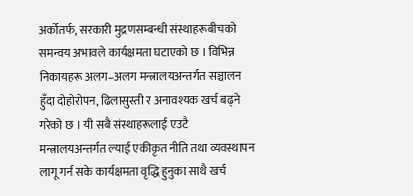अर्कोतर्फ, सरकारी मुद्रणसम्बन्धी संस्थाहरूबीचको समन्वय अभावले कार्यक्षमता घटाएको छ । विभिन्न निकायहरू अलग–अलग मन्त्रालयअन्तर्गत सञ्चालन हुँदा दोहोरोपन, ढिलासुस्ती र अनावश्यक खर्च बढ्ने गरेको छ । यी सबै संस्थाहरूलाई एउटै मन्त्रालयअन्तर्गत ल्याई एकीकृत नीति तथा व्यवस्थापन लागू गर्न सके कार्यक्षमता वृद्धि हुनुका साथै खर्च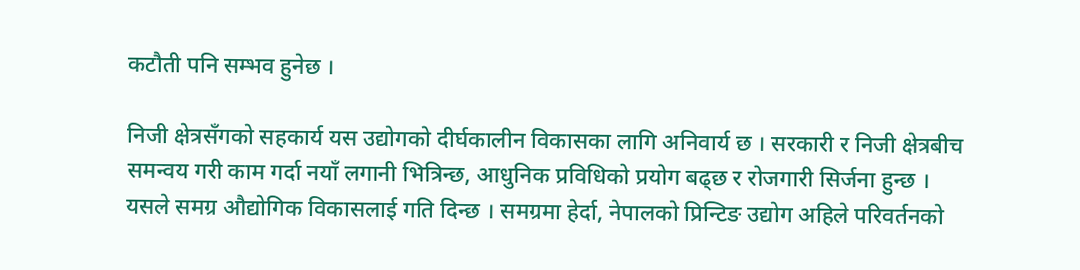कटौती पनि सम्भव हुनेछ ।

निजी क्षेत्रसँगको सहकार्य यस उद्योगको दीर्घकालीन विकासका लागि अनिवार्य छ । सरकारी र निजी क्षेत्रबीच समन्वय गरी काम गर्दा नयाँ लगानी भित्रिन्छ, आधुनिक प्रविधिको प्रयोग बढ्छ र रोजगारी सिर्जना हुन्छ । यसले समग्र औद्योगिक विकासलाई गति दिन्छ । समग्रमा हेर्दा, नेपालको प्रिन्टिङ उद्योग अहिले परिवर्तनको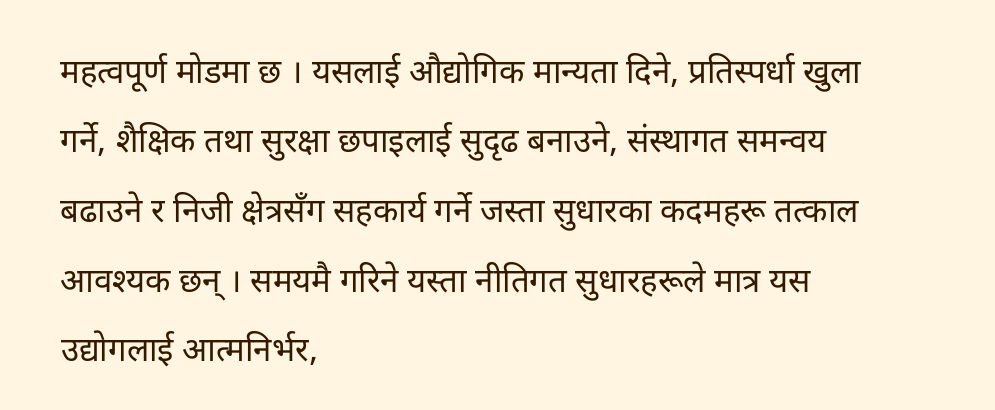महत्वपूर्ण मोडमा छ । यसलाई औद्योगिक मान्यता दिने, प्रतिस्पर्धा खुला गर्ने, शैक्षिक तथा सुरक्षा छपाइलाई सुदृढ बनाउने, संस्थागत समन्वय बढाउने र निजी क्षेत्रसँग सहकार्य गर्ने जस्ता सुधारका कदमहरू तत्काल आवश्यक छन् । समयमै गरिने यस्ता नीतिगत सुधारहरूले मात्र यस उद्योगलाई आत्मनिर्भर,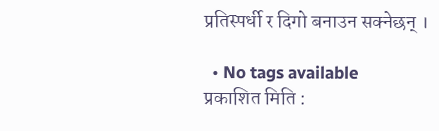प्रतिस्पर्धी र दिगो बनाउन सक्नेछन् ।

  • No tags available
प्रकाशित मिति :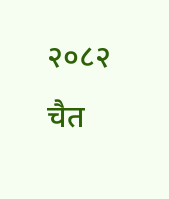२०८२ चैत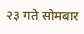२३ गते सोमबार